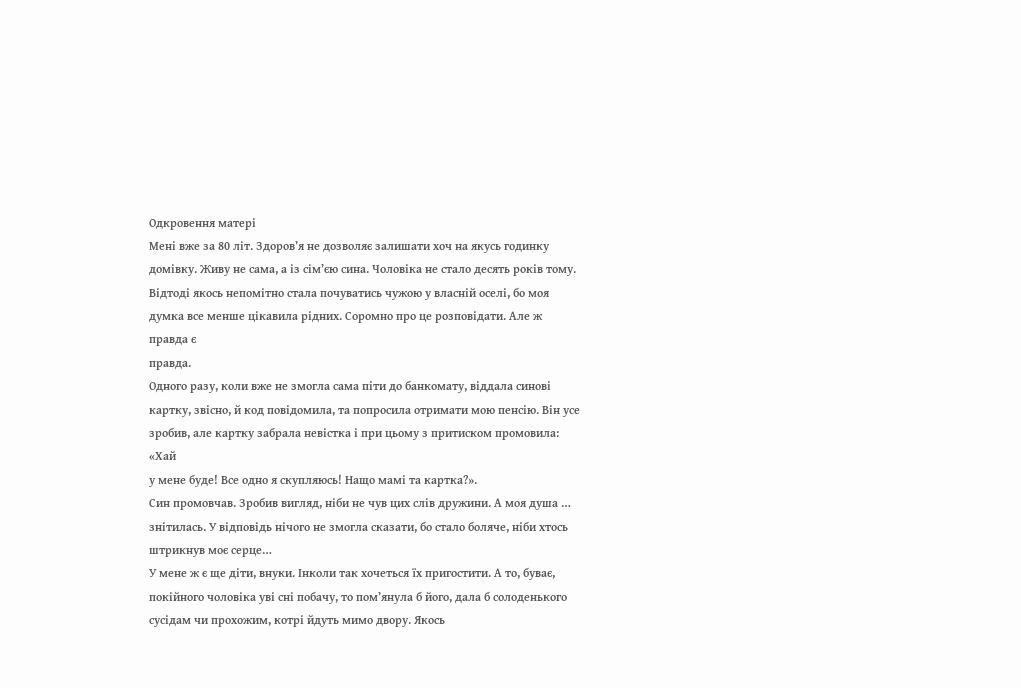Одкровення матері
Мені вже за 80 літ. Здоров’я не дозволяє залишати хоч на якусь годинку
домівку. Живу не сама, а із сім’єю сина. Чоловіка не стало десять років тому.
Відтоді якось непомітно стала почуватись чужою у власній оселі, бо моя
думка все менше цікавила рідних. Соромно про це розповідати. Але ж правда є
правда.
Одного разу, коли вже не змогла сама піти до банкомату, віддала синові
картку, звісно, й код повідомила, та попросила отримати мою пенсію. Він усе
зробив, але картку забрала невістка і при цьому з притиском промовила: «Хай
у мене буде! Все одно я скупляюсь! Нащо мамі та картка?».
Син промовчав. Зробив вигляд, ніби не чув цих слів дружини. А моя душа …
знітилась. У відповідь нічого не змогла сказати, бо стало боляче, ніби хтось
штрикнув моє серце…
У мене ж є ще діти, внуки. Інколи так хочеться їх пригостити. А то, буває,
покійного чоловіка уві сні побачу, то пом’янула б його, дала б солоденького
сусідам чи прохожим, котрі йдуть мимо двору. Якось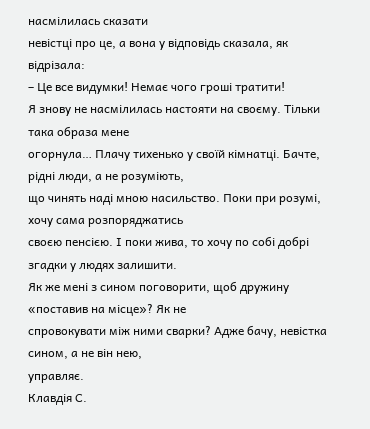насмілилась сказати
невістці про це, а вона у відповідь сказала, як відрізала:
– Це все видумки! Немає чого гроші тратити!
Я знову не насмілилась настояти на своєму. Тільки така образа мене
огорнула… Плачу тихенько у своїй кімнатці. Бачте, рідні люди, а не розуміють,
що чинять наді мною насильство. Поки при розумі, хочу сама розпоряджатись
своєю пенсією. І поки жива, то хочу по собі добрі згадки у людях залишити.
Як же мені з сином поговорити, щоб дружину «поставив на місце»? Як не
спровокувати між ними сварки? Адже бачу, невістка сином, а не він нею,
управляє.
Клавдія С.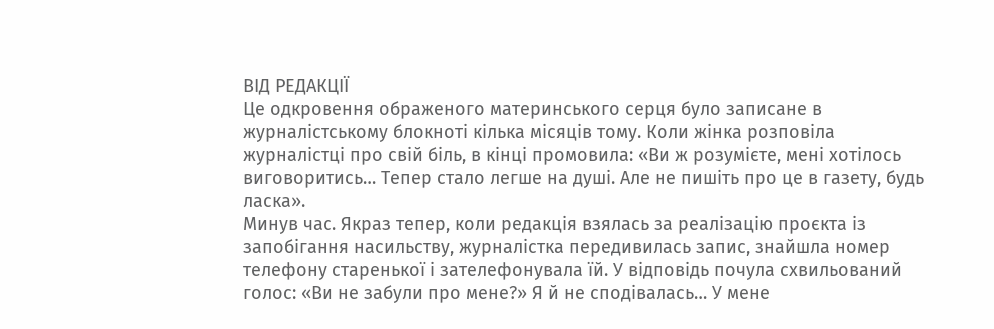ВІД РЕДАКЦІЇ
Це одкровення ображеного материнського серця було записане в
журналістському блокноті кілька місяців тому. Коли жінка розповіла
журналістці про свій біль, в кінці промовила: «Ви ж розумієте, мені хотілось
виговоритись… Тепер стало легше на душі. Але не пишіть про це в газету, будь
ласка».
Минув час. Якраз тепер, коли редакція взялась за реалізацію проєкта із
запобігання насильству, журналістка передивилась запис, знайшла номер
телефону старенької і зателефонувала їй. У відповідь почула схвильований
голос: «Ви не забули про мене?» Я й не сподівалась… У мене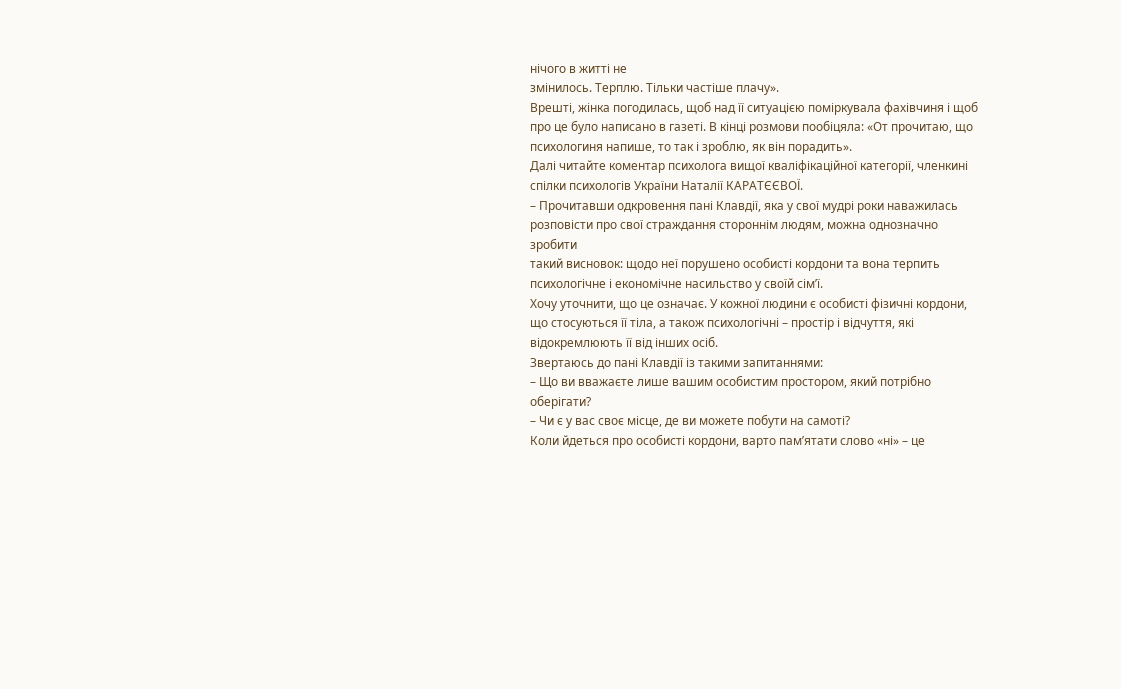нічого в житті не
змінилось. Терплю. Тільки частіше плачу».
Врешті, жінка погодилась, щоб над її ситуацією поміркувала фахівчиня і щоб
про це було написано в газеті. В кінці розмови пообіцяла: «От прочитаю, що
психологиня напише, то так і зроблю, як він порадить».
Далі читайте коментар психолога вищої кваліфікаційної категорії, членкині
спілки психологів України Наталії КАРАТЄЄВОЇ.
– Прочитавши одкровення пані Клавдії, яка у свої мудрі роки наважилась
розповісти про свої страждання стороннім людям, можна однозначно зробити
такий висновок: щодо неї порушено особисті кордони та вона терпить
психологічне і економічне насильство у своїй сім’ї.
Хочу уточнити, що це означає. У кожної людини є особисті фізичні кордони,
що стосуються її тіла, а також психологічні – простір і відчуття, які
відокремлюють її від інших осіб.
Звертаюсь до пані Клавдії із такими запитаннями:
– Що ви вважаєте лише вашим особистим простором, який потрібно
оберігати?
– Чи є у вас своє місце, де ви можете побути на самоті?
Коли йдеться про особисті кордони, варто пам’ятати слово «ні» – це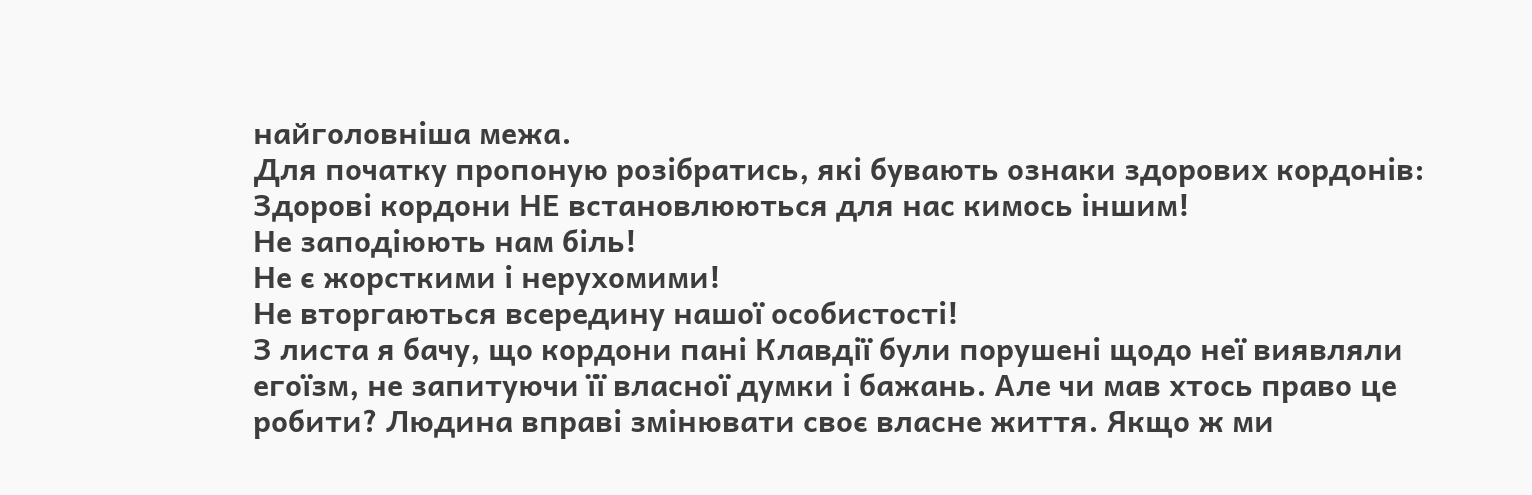найголовніша межа.
Для початку пропоную розібратись, які бувають ознаки здорових кордонів:
Здорові кордони НЕ встановлюються для нас кимось іншим!
Не заподіюють нам біль!
Не є жорсткими і нерухомими!
Не вторгаються всередину нашої особистості!
З листа я бачу, що кордони пані Клавдії були порушені щодо неї виявляли
егоїзм, не запитуючи її власної думки і бажань. Але чи мав хтось право це
робити? Людина вправі змінювати своє власне життя. Якщо ж ми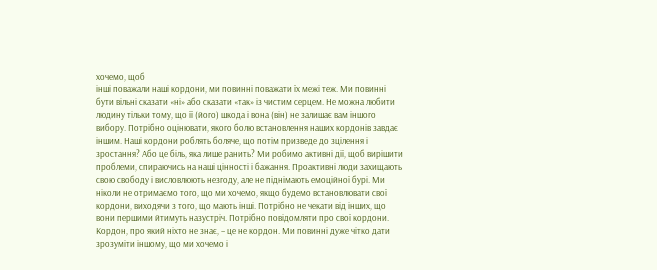хочемо, щоб
інші поважали наші кордони, ми повинні поважати їх межі теж. Ми повинні
бути вільні сказати «ні» або сказати «так» із чистим серцем. Не можна любити
людину тільки тому, що її (його) шкода і вона (він) не залишає вам іншого
вибору. Потрібно оцінювати, якого болю встановлення наших кордонів завдає
іншим. Наші кордони роблять боляче, що потім призведе до зцілення і
зростання? Або це біль, яка лише ранить? Ми робимо активні дії, щоб вирішити
проблеми, спираючись на наші цінності і бажання. Проактивні люди захищають
свою свободу і висловлюють незгоду, але не піднімають емоційної бурі. Ми
ніколи не отримаємо того, що ми хочемо, якщо будемо встановлювати свої
кордони, виходячи з того, що мають інші. Потрібно не чекати від інших, що
вони першими йтимуть назустріч. Потрібно повідомляти про свої кордони.
Кордон, про який ніхто не знає, – це не кордон. Ми повинні дуже чітко дати
зрозуміти іншому, що ми хочемо і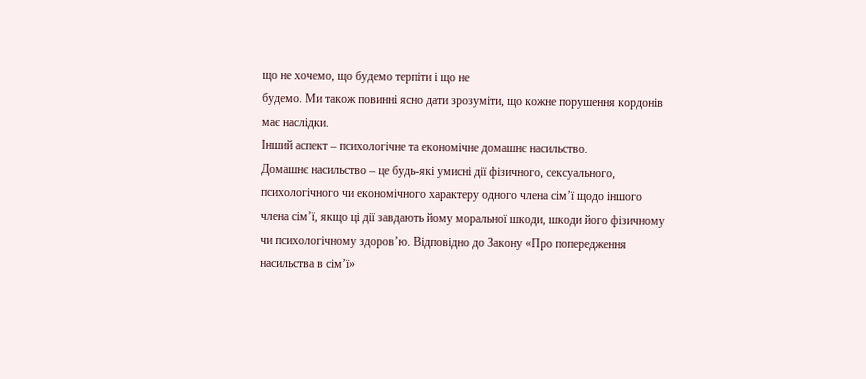що не хочемо, що будемо терпіти і що не
будемо. Ми також повинні ясно дати зрозуміти, що кожне порушення кордонів
має наслідки.
Інший аспект – психологічне та економічне домашнє насильство.
Домашнє насильство – це будь-які умисні дії фізичного, сексуального,
психологічного чи економічного характеру одного члена сім’ї щодо іншого
члена сім’ї, якщо ці дії завдають йому моральної шкоди, шкоди його фізичному
чи психологічному здоров’ю. Відповідно до Закону «Про попередження
насильства в сім’ї»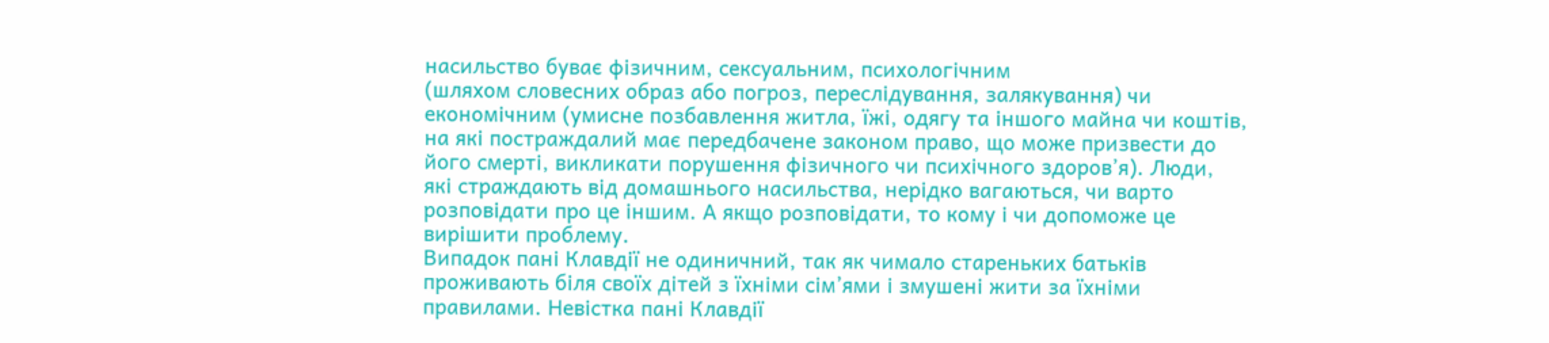насильство буває фізичним, сексуальним, психологічним
(шляхом словесних образ або погроз, переслідування, залякування) чи
економічним (умисне позбавлення житла, їжі, одягу та іншого майна чи коштів,
на які постраждалий має передбачене законом право, що може призвести до
його смерті, викликати порушення фізичного чи психічного здоров’я). Люди,
які страждають від домашнього насильства, нерідко вагаються, чи варто
розповідати про це іншим. А якщо розповідати, то кому і чи допоможе це
вирішити проблему.
Випадок пані Клавдії не одиничний, так як чимало стареньких батьків
проживають біля своїх дітей з їхніми сім’ями і змушені жити за їхніми
правилами. Невістка пані Клавдії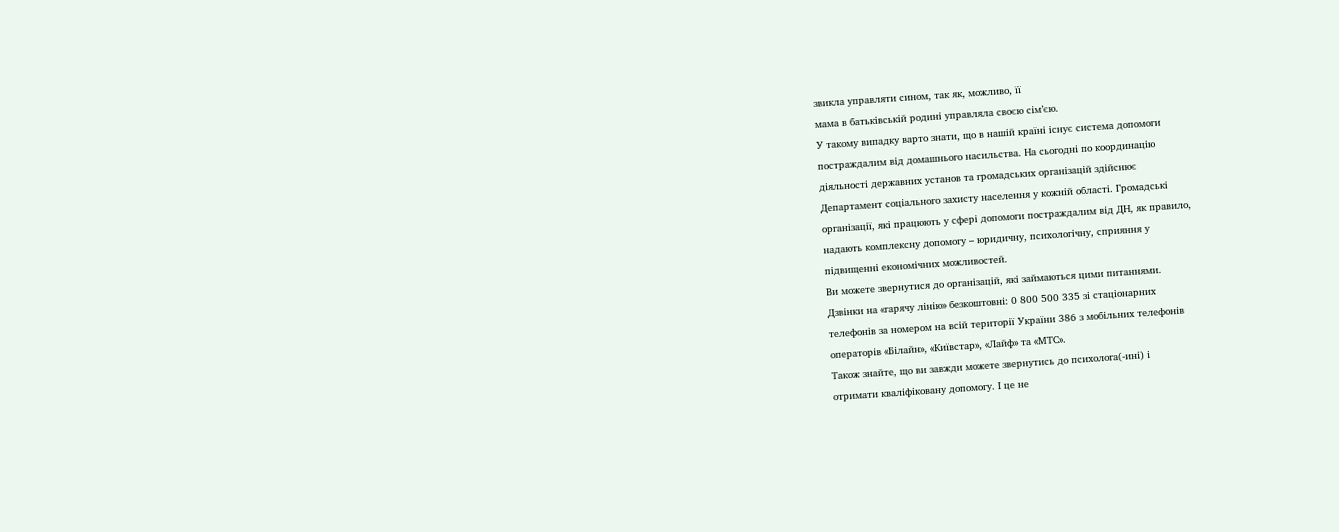звикла управляти сином, так як, можливо, її
мама в батьківській родині управляла своєю сім’єю.
У такому випадку варто знати, що в нашій країні існує система допомоги
постраждалим від домашнього насильства. На сьогодні по координацію
діяльності державних установ та громадських організацій здійснює
Департамент соціального захисту населення у кожній області. Громадські
організації, які працюють у сфері допомоги постраждалим від ДН, як правило,
надають комплексну допомогу – юридичну, психологічну, сприяння у
підвищенні економічних можливостей.
Ви можете звернутися до організацій, які займаються цими питаннями.
Дзвінки на «гарячу лінію» безкоштовні: 0 800 500 335 зі стаціонарних
телефонів за номером на всій території України 386 з мобільних телефонів
операторів «Білайн», «Київстар», «Лайф» та «МТС».
Також знайте, що ви завжди можете звернутись до психолога(-ині) і
отримати кваліфіковану допомогу. І це не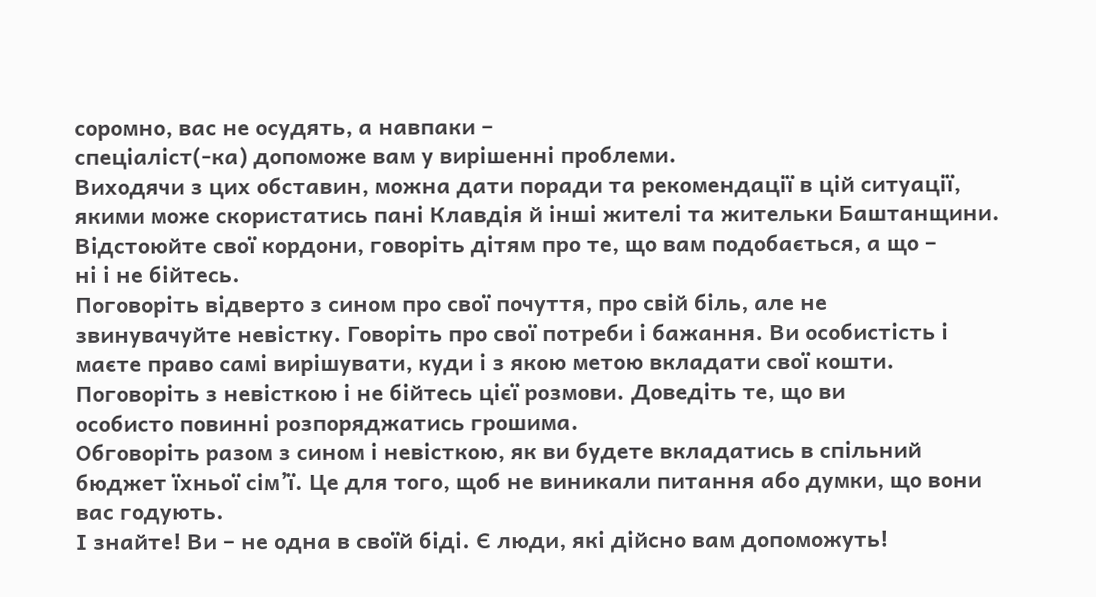соромно, вас не осудять, а навпаки –
спеціаліст(-ка) допоможе вам у вирішенні проблеми.
Виходячи з цих обставин, можна дати поради та рекомендації в цій ситуації,
якими може скористатись пані Клавдія й інші жителі та жительки Баштанщини.
Відстоюйте свої кордони, говоріть дітям про те, що вам подобається, а що –
ні і не бійтесь.
Поговоріть відверто з сином про свої почуття, про свій біль, але не
звинувачуйте невістку. Говоріть про свої потреби і бажання. Ви особистість і
маєте право самі вирішувати, куди і з якою метою вкладати свої кошти.
Поговоріть з невісткою і не бійтесь цієї розмови. Доведіть те, що ви
особисто повинні розпоряджатись грошима.
Обговоріть разом з сином і невісткою, як ви будете вкладатись в спільний
бюджет їхньої сім’ї. Це для того, щоб не виникали питання або думки, що вони
вас годують.
І знайте! Ви – не одна в своїй біді. Є люди, які дійсно вам допоможуть!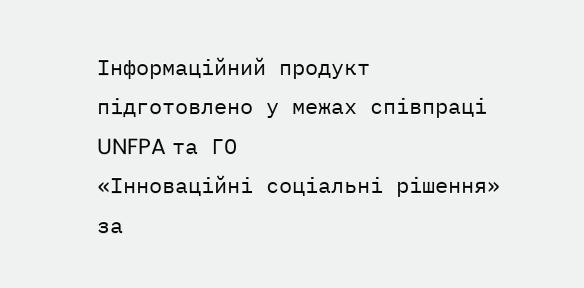Інформаційний продукт підготовлено у межах співпраці UNFPA та ГО
«Інноваційні соціальні рішення» за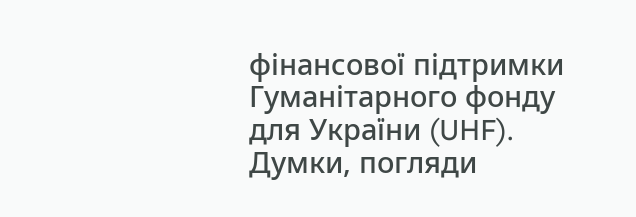фінансової підтримки Гуманітарного фонду
для України (UHF). Думки, погляди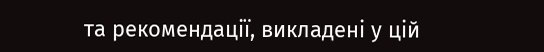та рекомендації, викладені у цій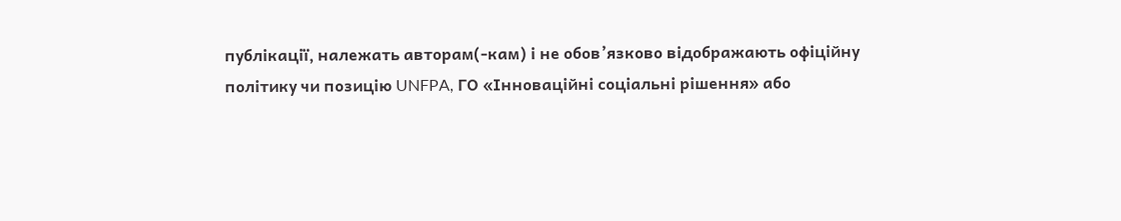публікації, належать авторам(-кам) і не обов’язково відображають офіційну
політику чи позицію UNFPA, ГО «Інноваційні соціальні рішення» або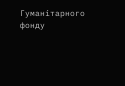Гуманітарного фонду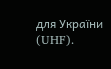для України (UHF).